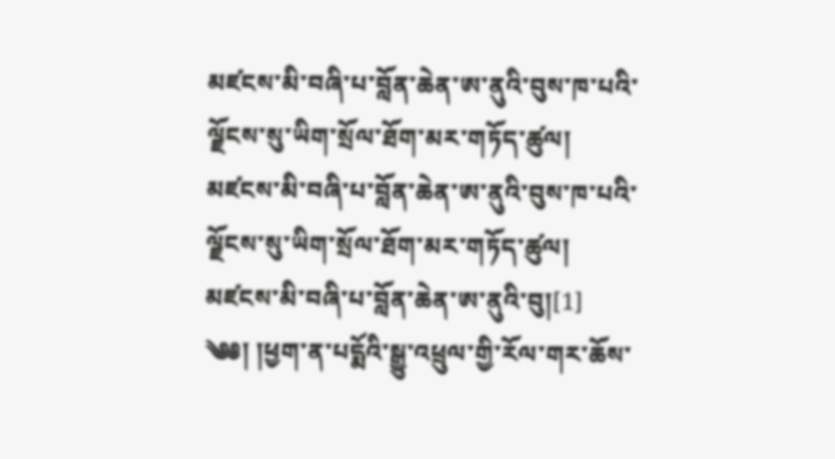མཛངས་མི་བཞི་པ་བློན་ཆེན་ཨ་ནུའི་བུས་ཁ་པའི་ལྗོངས་སུ་ཡིག་སྲོལ་ཐོག་མར་གཏོད་ཚུལ།
མཛངས་མི་བཞི་པ་བློན་ཆེན་ཨ་ནུའི་བུས་ཁ་པའི་ལྗོངས་སུ་ཡིག་སྲོལ་ཐོག་མར་གཏོད་ཚུལ།
མཛངས་མི་བཞི་པ་བློན་ཆེན་ཨ་ནུའི་བུ།[1]
༄༅། །ཕྱག་ན་པདྨོའི་སྒྱུ་འཕྲུལ་གྱི་རོལ་གར་ཆོས་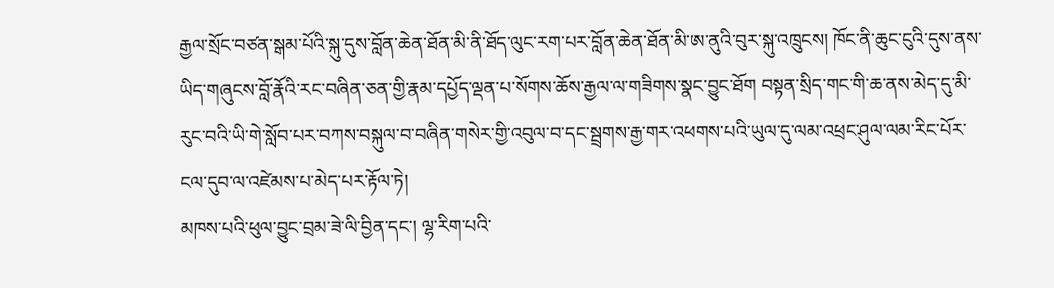རྒྱལ་སྲོང་བཙན་སྒམ་པོའི་སྐུ་དུས་བློན་ཆེན་ཐོན་མི་ནི་ཐོད་ལུང་རག་པར་བློན་ཆེན་ཐོན་མི་ཨ་ནུའི་བུར་སྐུ་འཁྲུངས། ཁོང་ནི་ཆུང་ངུའི་དུས་ནས་ཡིད་གཞུངས་བློ་རྣོའི་རང་བཞིན་ཅན་གྱི་རྣམ་དཔྱོད་ལྡན་པ་སོགས་ཆོས་རྒྱལ་ལ་གཟིགས་སྣང་བྱུང་ཐོག བསྟན་སྲིད་གང་གི་ཆ་ནས་མེད་དུ་མི་རུང་བའི་ཡི་གེ་སློབ་པར་བཀས་བསྐུལ་བ་བཞིན་གསེར་གྱི་འབུལ་བ་དང་སྦྲགས་རྒྱ་གར་འཕགས་པའི་ཡུལ་དུ་ལམ་འཕྲང་ཤུལ་ལམ་རིང་པོར་ངལ་དུབ་ལ་འཛེམས་པ་མེད་པར་རྟོལ་ཏེ།
མཁས་པའི་ཕུལ་བྱུང་བྲམ་ཟེ་ལི་བྱིན་དང་། ལྷ་རིག་པའི་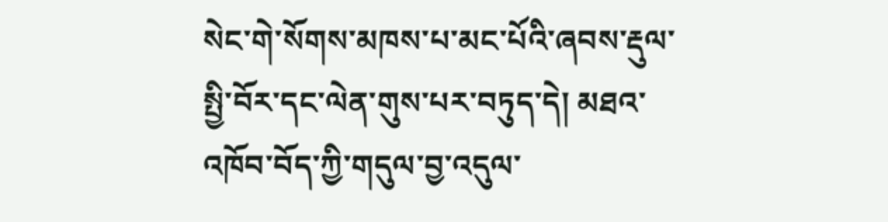སེང་གེ་སོགས་མཁས་པ་མང་པོའི་ཞབས་རྡུལ་སྤྱི་བོར་དང་ལེན་གུས་པར་བཏུད་དེ། མཐའ་འཁོབ་བོད་ཀྱི་གདུལ་བྱ་འདུལ་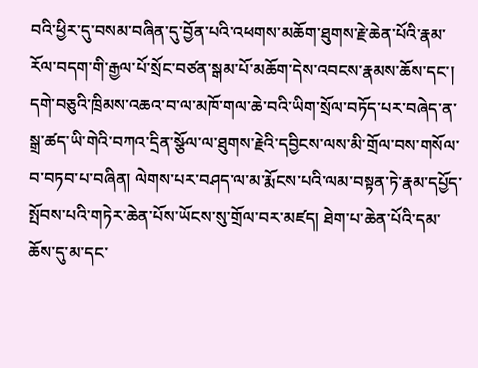བའི་ཕྱིར་དུ་བསམ་བཞིན་དུ་བྱོན་པའི་འཕགས་མཆོག་ཐུགས་རྗེ་ཆེན་པོའི་རྣམ་རོལ་བདག་གི་རྒྱལ་པོ་སྲོང་བཙན་སྒམ་པོ་མཆོག་དེས་འབངས་རྣམས་ཆོས་དང་། དགེ་བཅུའི་ཁྲིམས་འཆའ་བ་ལ་མཁོ་གལ་ཆེ་བའི་ཡིག་སྲོལ་བཏོད་པར་བཞེད་ན་སྒྲ་ཚད་ཡི་གེའི་བཀའ་དྲིན་སྩོལ་ལ་ཐུགས་རྗེའི་དབྱིངས་ལས་མི་གྲོལ་བས་གསོལ་བ་བཏབ་པ་བཞིན། ལེགས་པར་བཤད་ལ་མ་རྨོངས་པའི་ལམ་བསྟན་ཏེ་རྣམ་དཔྱོད་སྤོབས་པའི་གཏེར་ཆེན་པོས་ཡོངས་སུ་གྲོལ་བར་མཛད། ཐེག་པ་ཆེན་པོའི་དམ་ཆོས་དུ་མ་དང་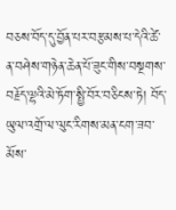བཅས་བོད་དུ་བྱོན་པར་བརྩམས་པ་དེའི་ཚེ་ན་བཤེས་གཉེན་ཆེན་པོ་ཟུང་གིས་བསྔགས་བརྗོད་ལྷའི་མེ་ཏོག་སྤྱི་བོར་བཅིངས་ཏེ། བོད་ཡུལ་འགྲོ་ལ་ལུང་རིགས་མན་ངག་ཟབ་མོས་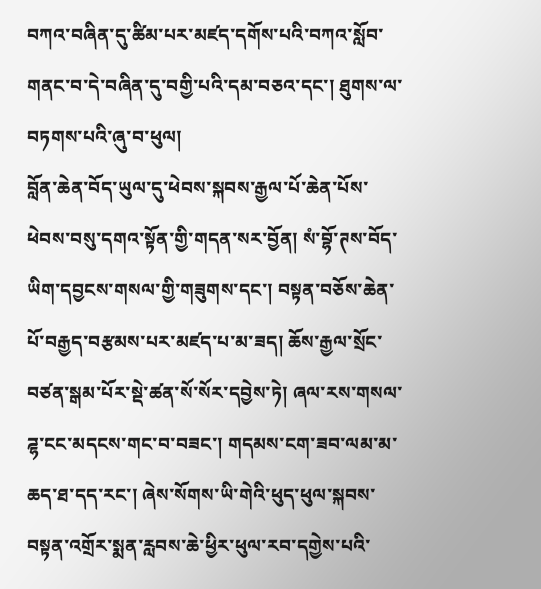བཀའ་བཞིན་དུ་ཚིམ་པར་མཛད་དགོས་པའི་བཀའ་སློབ་གནང་བ་དེ་བཞིན་དུ་བགྱི་པའི་དམ་བཅའ་དང་། ཐུགས་ལ་བཏགས་པའི་ཞུ་བ་ཕུལ།
བློན་ཆེན་བོད་ཡུལ་དུ་ཕེབས་སྐབས་རྒྱལ་པོ་ཆེན་པོས་ཕེབས་བསུ་དགའ་སྟོན་གྱི་གདན་སར་བྱོན། སཾ་བྷོ་ཊས་བོད་ཡིག་དབྱངས་གསལ་གྱི་གཟུགས་དང་། བསྟན་བཅོས་ཆེན་པོ་བརྒྱད་བརྩམས་པར་མཛད་པ་མ་ཟད། ཆོས་རྒྱལ་སྲོང་བཙན་སྒམ་པོར་སྡེ་ཚན་སོ་སོར་དབྱེས་ཏེ། ཞལ་རས་གསལ་ཌྷ་ངང་མདངས་གང་བ་བཟང་། གདམས་ངག་ཟབ་ལམ་མ་ཆད་ཐ་དད་རང་། ཞེས་སོགས་ཡི་གེའི་ཕུད་ཕུལ་སྐབས་བསྟན་འགྲོར་སྨན་རླབས་ཆེ་ཕྱིར་ཕུལ་རབ་དགྱེས་པའི་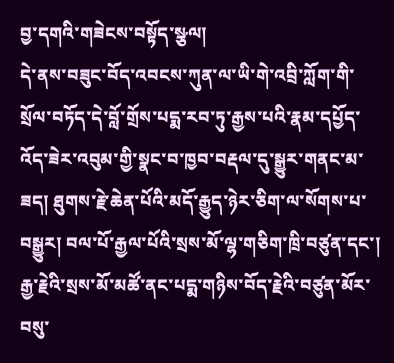བྱ་དགའི་གཟེངས་བསྟོད་སྩལ།
དེ་ནས་བཟུང་བོད་འབངས་ཀུན་ལ་ཡི་གེ་འབྲི་ཀློག་གི་སྲོལ་བཏོད་དེ་བློ་གྲོས་པདྨ་རབ་ཏུ་རྒྱས་པའི་རྣམ་དཔྱོད་འོད་ཟེར་འབུམ་གྱི་སྣང་བ་ཁྱབ་བརྡལ་དུ་སྒྱུར་གནང་མ་ཟད། ཐུགས་རྗེ་ཆེན་པོའི་མདོ་རྒྱུད་ཉེར་ཅིག་ལ་སོགས་པ་བསྒྱུར། བལ་པོ་རྒྱལ་པོའི་སྲས་མོ་ལྷ་གཅིག་ཁྲི་བཙུན་དང་། རྒྱ་རྗེའི་སྲས་མོ་མཚོ་ནང་པདྨ་གཉིས་བོད་རྗེའི་བཙུན་མོར་བསུ་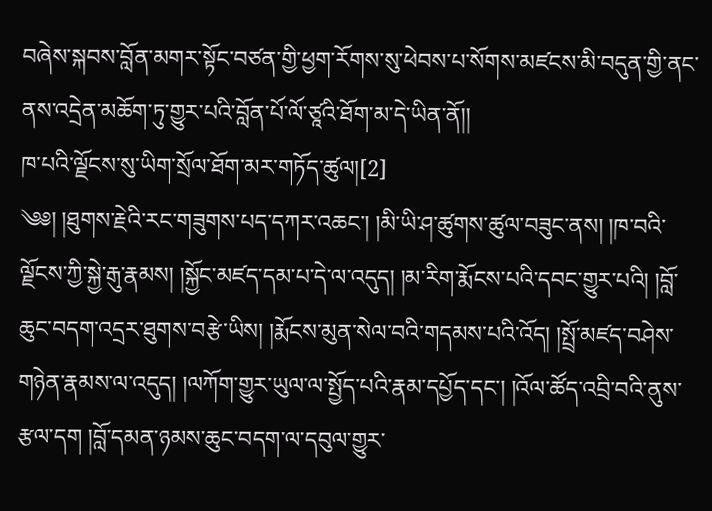བཞེས་སྐབས་བློན་མགར་སྟོང་བཙན་གྱི་ཕྱག་རོགས་སུ་ཕེབས་པ་སོགས་མཛངས་མི་བདུན་གྱི་ནང་ནས་འདྲེན་མཆོག་ཏུ་གྱུར་པའི་བློན་པོ་ལོ་ཙཱའི་ཐོག་མ་དེ་ཡིན་ནོ།།
ཁ་པའི་ལྗོངས་སུ་ཡིག་སྲོལ་ཐོག་མར་གཏོད་ཚུལ།[2]
༄༅། །ཐུགས་རྗེའི་རང་གཟུགས་པད་དཀར་འཆང་། །མི་ཡི་ཤ་ཚུགས་ཚུལ་བཟུང་ནས། །ཁ་བའི་ལྗོངས་ཀྱི་སྐྱེ་རྒུ་རྣམས། །སྐྱོང་མཛད་དམ་པ་དེ་ལ་འདུད། །མ་རིག་རྨོངས་པའི་དབང་གྱུར་པའི། །བློ་ཆུང་བདག་འདྲར་ཐུགས་བརྩེ་ཡིས། །རྨོངས་མུན་སེལ་བའི་གདམས་པའི་འོད། །སྤྲོ་མཛད་བཤེས་གཉེན་རྣམས་ལ་འདུད། །ལཀོག་གྱུར་ཡུལ་ལ་སྤྱོད་པའི་རྣམ་དཔྱོད་དང་། །འོལ་ཚོད་འབྲི་བའི་ནུས་རྩལ་དག །བློ་དམན་ཉམས་ཆུང་བདག་ལ་དབུལ་གྱུར་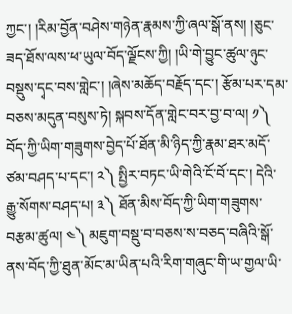ཀྱང་། །རིམ་བྱོན་བཤེས་གཉེན་རྣམས་ཀྱི་ཞལ་སྒོ་ནས། །ཅུང་ཟད་ཐོས་ལས་ཕ་ཡུལ་བོད་ལྗོངས་ཀྱི། །ཡི་གེ་བྱུང་ཚུལ་ཉུང་བསྡུས་དྭང་བས་གླེང་། །ཞེས་མཆོད་བརྗོད་དང་། རྩོམ་པར་དམ་བཅས་མདུན་བསུས་ཏེ། སྐབས་དོན་གླེང་བར་བྱ་བ་ལ། ༡༽ བོད་ཀྱི་ཡིག་གཟུགས་བྱེད་པོ་ཐོན་མི་ཉིད་ཀྱི་རྣམ་ཐར་མདོ་ཙམ་བཤད་པ་དང་། ༢༽ སྤྱིར་བཏང་ཡི་གེའི་ངོ་བོ་དང་། དེའི་རྒྱུ་སོགས་བཤད་པ། ༣༽ ཐོན་མིས་བོད་ཀྱི་ཡིག་གཟུགས་བརྩམ་ཚུལ། ༤༽ མཇུག་བསྡུ་བ་བཅས་ས་བཅད་བཞིའི་སྒོ་ནས་བོད་ཀྱི་ཐུན་མོང་མ་ཡིན་པའི་རིག་གཞུང་གི་ཡ་གྱལ་ཡི་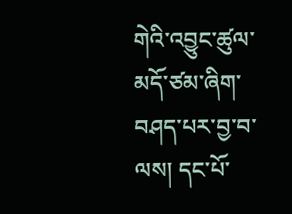གེའི་འབྱུང་ཚུལ་མདོ་ཙམ་ཞིག་བཤད་པར་བྱ་བ་ལས། དང་པོ་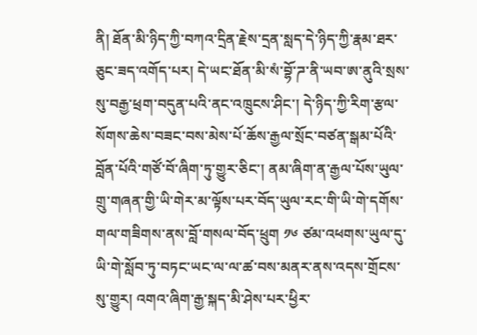ནི། ཐོན་མི་ཉིད་ཀྱི་བཀའ་དྲིན་རྗེས་དྲན་སླད་དེ་ཉིད་ཀྱི་རྣམ་ཐར་ཅུང་ཟད་འགོད་པར། དེ་ཡང་ཐོན་མི་སཾ་བྷོ་ཌ་ནི་ཡབ་ཨ་ནུའི་སྲས་སུ་བརྒྱ་ཕྲག་བདུན་པའི་ནང་འཁྲུངས་ཤིང་། དེ་ཉིད་ཀྱི་རིག་རྩལ་སོགས་ཆེས་བཟང་བས་མེས་པོ་ཆོས་རྒྱལ་སྲོང་བཙན་སྒམ་པོའི་བློན་པོའི་གཙོ་བོ་ཞིག་ཏུ་གྱུར་ཅིང་། ནམ་ཞིག་ན་རྒྱལ་པོས་ཡུལ་གྲུ་གཞན་གྱི་ཡི་གེར་མ་ལྟོས་པར་བོད་ཡུལ་རང་གི་ཡི་གེ་དགོས་གལ་གཟིགས་ནས་བློ་གསལ་བོད་ཕྲུག ༡༦ ཙམ་འཕགས་ཡུལ་དུ་ཡི་གེ་སློབ་ཏུ་བཏང་ཡང་ལ་ལ་ཚ་བས་མནར་ནས་འདས་གྲོངས་སུ་གྱུར། འགའ་ཞིག་རྒྱ་སྐད་མི་ཤེས་པར་ཕྱིར་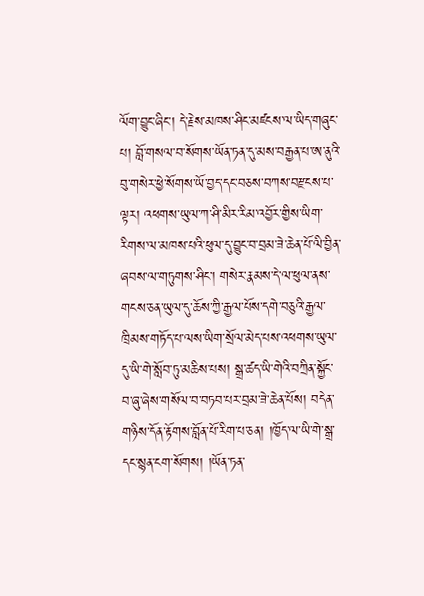ལོག་བྱུང་ཞིང་། དེ་རྗེས་མཁས་ཤིང་མཛངས་ལ་ཡིད་གཞུང་པ། བློ་གསལ་བ་སོགས་ཡོན་ཏན་དུ་མས་བརྒྱན་པ་ཨ་ནུའི་བུ་གསེར་ཕྱེ་སོགས་ཡོ་བྱད་དང་བཅས་བཀས་བརྫངས་པ་ལྟར། འཕགས་ཡུལ་ཀ་ཤི་མིར་རིམ་འབྱོར་གྱིས་ཡིག་རིགས་ལ་མཁས་པའི་ཕུལ་དུ་བྱུང་བ་བྲམ་ཟེ་ཆེན་པོ་ལི་བྱིན་ཞབས་ལ་གཏུགས་ཤིང་། གསེར་རྣམས་དེ་ལ་ཕུལ་ནས་གངས་ཅན་ཡུལ་དུ་ཆོས་ཀྱི་རྒྱལ་པོས་དགེ་བཅུའི་རྒྱལ་ཁྲིམས་གཏོད་པ་ལས་ཡིག་སྲོལ་མེད་པས་འཕགས་ཡུལ་དུ་ཡི་གེ་སློབ་ཏུ་མཆིས་པས། སྒྲ་ཚད་ཡི་གེའི་བཀྲིན་སྐྱོང་བ་ཞུ་ཞེས་གསོལ་བ་བཏབ་པར་བྲམ་ཟེ་ཆེན་པོས། བདེན་གཉིས་དོན་རྟོགས་བློན་པོ་རིག་པ་ཅན། །ཁྱོད་ལ་ཡི་གེ་སྒྲ་དང་སྙན་ངག་སོགས། །ཡོན་ཏན་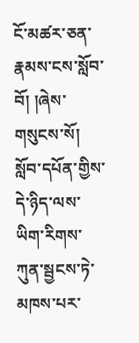ངོ་མཚར་ཅན་རྣམས་ངས་སློབ་བོ། །ཞེས་གསུངས་སོ། སློབ་དཔོན་གྱིས་དེ་ཉིད་ལས་ཡིག་རིགས་ཀུན་སྦྱངས་ཏེ་མཁས་པར་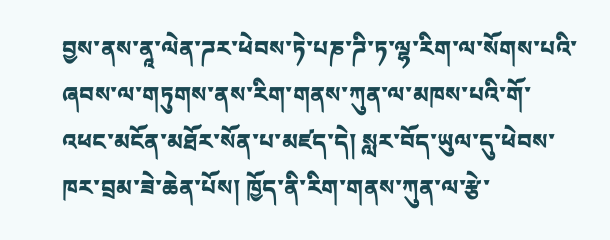བྱས་ནས་ནཱ་ལེན་ཌར་ཕེབས་ཏེ་པཎ་ཌི་ཏ་ལྷ་རིག་ལ་སོགས་པའི་ཞབས་ལ་གཏུགས་ནས་རིག་གནས་ཀུན་ལ་མཁས་པའི་གོ་འཕང་མངོན་མཐོར་སོན་པ་མཛད་དེ། སླར་བོད་ཡུལ་དུ་ཕེབས་ཁར་བྲམ་ཟེ་ཆེན་པོས། ཁྱོད་ནི་རིག་གནས་ཀུན་ལ་རྩེ་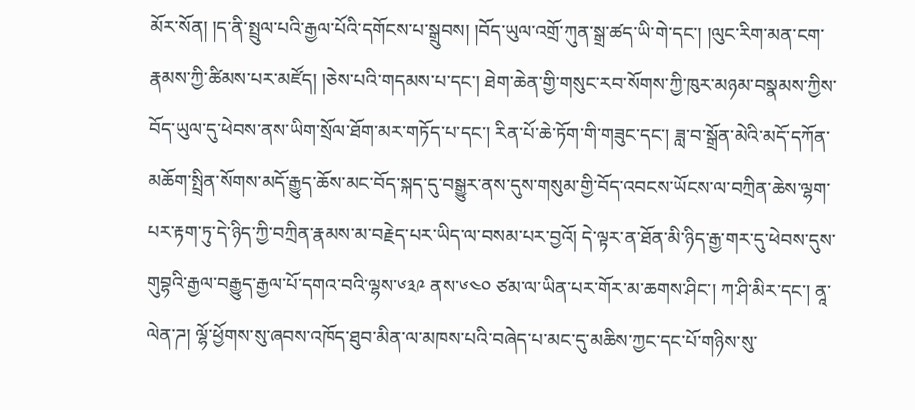མོར་སོན། །ད་ནི་སྤྲུལ་པའི་རྒྱལ་པོའི་དགོངས་པ་སྒྲུབས། །བོད་ཡུལ་འགྲོ་ཀུན་སྒྲ་ཚད་ཡི་གེ་དང་། །ལུང་རིག་མན་ངག་རྣམས་ཀྱི་ཚིམས་པར་མཛོད། །ཅེས་པའི་གདམས་པ་དང་། ཐེག་ཆེན་གྱི་གསུང་རབ་སོགས་ཀྱི་ཁུར་མཉམ་བསྣམས་ཀྱིས་བོད་ཡུལ་དུ་ཕེབས་ནས་ཡིག་སྲོལ་ཐོག་མར་གཏོད་པ་དང་། རིན་པོ་ཆེ་ཏོག་གི་གཟུང་དང་། ཟླ་བ་སྒྲོན་མེའི་མདོ་དཀོན་མཆོག་སྤྲིན་སོགས་མདོ་རྒྱུད་ཆོས་མང་བོད་སྐད་དུ་བསྒྱུར་ནས་དུས་གསུམ་གྱི་བོད་འབངས་ཡོངས་ལ་བཀྲིན་ཆེས་ལྷག་པར་རྟག་ཏུ་དེ་ཉིད་ཀྱི་བཀྲིན་རྣམས་མ་བརྗེད་པར་ཡིད་ལ་བསམ་པར་བྱའོ། དེ་ལྟར་ན་ཐོན་མི་ཉིད་རྒྱ་གར་དུ་ཕེབས་དུས་གུབྷའི་རྒྱལ་བརྒྱུད་རྒྱལ་པོ་དགའ་བའི་ལྷས་༦༣༩ ནས་༦༤༠ ཙམ་ལ་ཡིན་པར་གོར་མ་ཆགས་ཤིང་། ཀ་ཤི་མིར་དང་། ནཱ་ལེན་ཌ། ལྷོ་ཕྱོགས་སུ་ཞབས་འཁོད་ཐུབ་མིན་ལ་མཁས་པའི་བཞེད་པ་མང་དུ་མཆིས་ཀྱང་དང་པོ་གཉིས་སུ་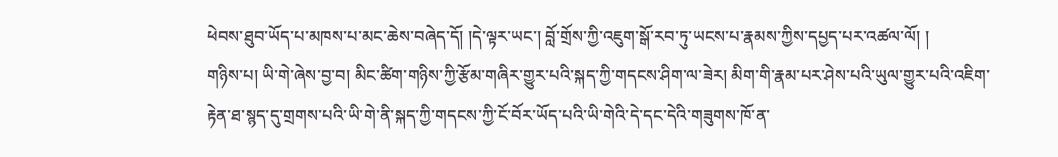ཕེབས་ཐུབ་ཡོད་པ་མཁས་པ་མང་ཆེས་བཞེད་དོ། །དེ་ལྟར་ཡང་། བློ་གྲོས་ཀྱི་འཇུག་སྒོ་རབ་ཏུ་ཡངས་པ་རྣམས་ཀྱིས་དཔྱད་པར་འཚལ་ལོ། །
གཉིས་པ། ཡི་གེ་ཞེས་བྱ་བ། མིང་ཚིག་གཉིས་ཀྱི་རྩོམ་གཞིར་གྱུར་པའི་སྐད་ཀྱི་གདངས་ཤིག་ལ་ཟེར། མིག་གི་རྣམ་པར་ཤེས་པའི་ཡུལ་གྱུར་པའི་འཇིག་རྟེན་ཐ་སྙད་དུ་གྲགས་པའི་ཡི་གེ་ནི་སྐད་ཀྱི་གདངས་ཀྱི་ངོ་བོར་ཡོད་པའི་ཡི་གེའི་དེ་དང་དེའི་གཟུགས་ཁོ་ན་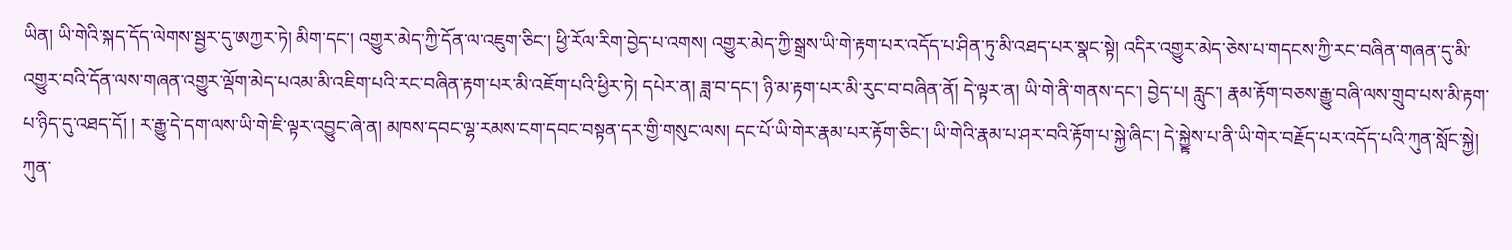ཡིན། ཡི་གེའི་སྐད་དོད་ལེགས་སྦྱར་དུ་ཨཀྱར་ཏེ། མིག་དང་། འགྱུར་མེད་ཀྱི་དོན་ལ་འཇུག་ཅིང་། ཕྱི་རོལ་རིག་བྱེད་པ་འགས། འགྱུར་མེད་ཀྱི་སྒྲས་ཡི་གེ་རྟག་པར་འདོད་པ་ཤིན་ཏུ་མི་འཐད་པར་སྣང་སྟེ། འདིར་འགྱུར་མེད་ཅེས་པ་གདངས་ཀྱི་རང་བཞིན་གཞན་དུ་མི་འགྱུར་བའི་དོན་ལས་གཞན་འགྱུར་ལྡོག་མེད་པའམ་མི་འཇིག་པའི་རང་བཞིན་རྟག་པར་མི་འཇོག་པའི་ཕྱིར་ཏེ། དཔེར་ན། ཟླ་བ་དང་། ཉི་མ་རྟག་པར་མི་རུང་བ་བཞིན་ནོ། དེ་ལྟར་ན། ཡི་གེ་ནི་གནས་དང་། བྱེད་པ། རླུང་། རྣམ་རྟོག་བཅས་རྒྱུ་བཞི་ལས་གྲུབ་པས་མི་རྟག་པ་ཉིད་དུ་འཐད་དོ། ། ར་རྒྱུ་དེ་དག་ལས་ཡི་གེ་ཇི་ལྟར་འབྱུང་ཞེ་ན། མཁས་དབང་ལྷ་རམས་ངག་དབང་བསྟན་དར་གྱི་གསུང་ལས། དང་པོ་ཡི་གེར་རྣམ་པར་རྟོག་ཅིང་། ཡི་གེའི་རྣམ་པ་ཤར་བའི་རྟོག་པ་སྐྱེ་ཞིང་། དེ་སྐྱྟེས་པ་ནི་ཡི་གེར་བརྗོད་པར་འདོད་པའི་ཀུན་སློང་སྐྱེ། ཀུན་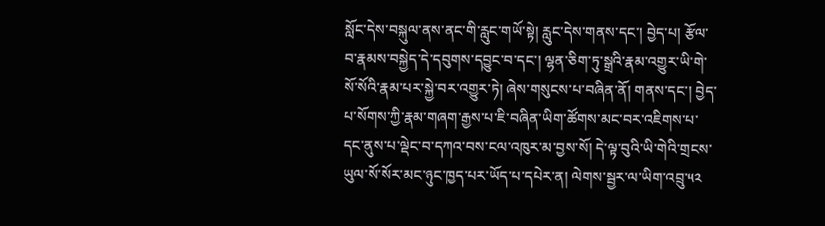སློང་དེས་བསྐུལ་ནས་ནང་གི་རླུང་གཡོ་སྟེ། རླུང་དེས་གནས་དང་། བྱེད་པ། རྩོལ་བ་རྣམས་བསྐྱེད་དེ་དབུགས་དབྱུང་བ་དང་། ལྷན་ཅིག་ཏུ་སྒྲའི་རྣམ་འགྱུར་ཡི་གེ་སོ་སོའི་རྣམ་པར་སྐྱེ་བར་འགྱུར་ཏེ། ཞེས་གསུངས་པ་བཞིན་ནོ། གནས་དང་། བྱེད་པ་སོགས་ཀྱི་རྣམ་གཞག་རྒྱས་པ་ཇི་བཞིན་ཡིག་ཚོགས་མང་བར་འཇིགས་པ་དང་ནུས་པ་ལྡེང་བ་དཀའ་བས་ངལ་འཁུར་མ་བྱས་སོ། དེ་ལྟ་བུའི་ཡི་གེའི་གྲངས་ཡུལ་སོ་སོར་མང་ཉུང་ཁྱད་པར་ཡོད་པ་དཔེར་ན། ལེགས་སྦྱར་ལ་ཡིག་འབྲུ་༥༢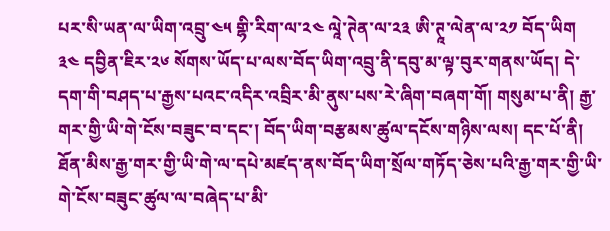པར་སི་ཡན་ལ་ཡིག་འབྲུ་༤༥ གྷི་རིག་ལ་༢༤ ལཱེ་ཊེན་ལ་༢༣ ཨི་ཊཱ་ལེན་ལ་༢༡ བོད་ཡིག ༣༤ དབྱིན་ཇིར་༢༦ སོགས་ཡོད་པ་ལས་བོད་ཡིག་འབྲུ་ནི་དབུ་མ་ལྟ་བུར་གནས་ཡོད། དེ་དག་གི་བཤད་པ་རྒྱས་པའང་འདིར་འབྲིར་མི་ནུས་པས་རེ་ཞིག་བཞག་གོ། གསུམ་པ་ནི། རྒྱ་གར་གྱི་ཡི་གེ་ངོས་བཟུང་བ་དང་། བོད་ཡིག་བརྩམས་ཚུལ་དངོས་གཉིས་ལས། དང་པོ་ནི། ཐོན་མིས་རྒྱ་གར་གྱི་ཡི་གེ་ལ་དཔེ་མཛད་ནས་བོད་ཡིག་སྲོལ་གཏོད་ཅེས་པའི་རྒྱ་གར་གྱི་ཡི་གེ་ངོས་བཟུང་ཚུལ་ལ་བཞེད་པ་མི་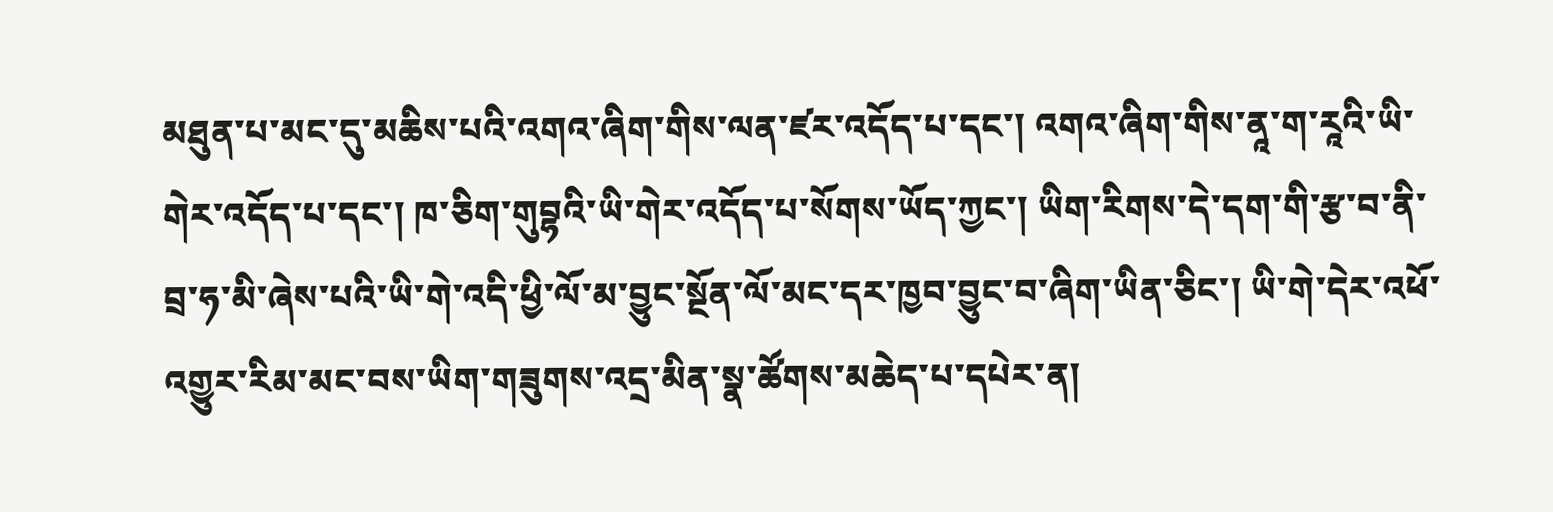མཐུན་པ་མང་དུ་མཆིས་པའི་འགའ་ཞིག་གིས་ལན་ཛར་འདོད་པ་དང་། འགའ་ཞིག་གིས་ནཱ་ག་རཱའི་ཡི་གེར་འདོད་པ་དང་། ཁ་ཅིག་གུབྷའི་ཡི་གེར་འདོད་པ་སོགས་ཡོད་ཀྱང་། ཡིག་རིགས་དེ་དག་གི་རྩ་བ་ནི་བྲ་ཧ་མི་ཞེས་པའི་ཡི་གེ་འདི་ཕྱི་ལོ་མ་བྱུང་སྔོན་ལོ་མང་དར་ཁྱབ་བྱུང་བ་ཞིག་ཡིན་ཅིང་། ཡི་གེ་དེར་འཕོ་འགྱུར་རིམ་མང་བས་ཡིག་གཟུགས་འདྲ་མིན་སྣ་ཚོགས་མཆེད་པ་དཔེར་ན།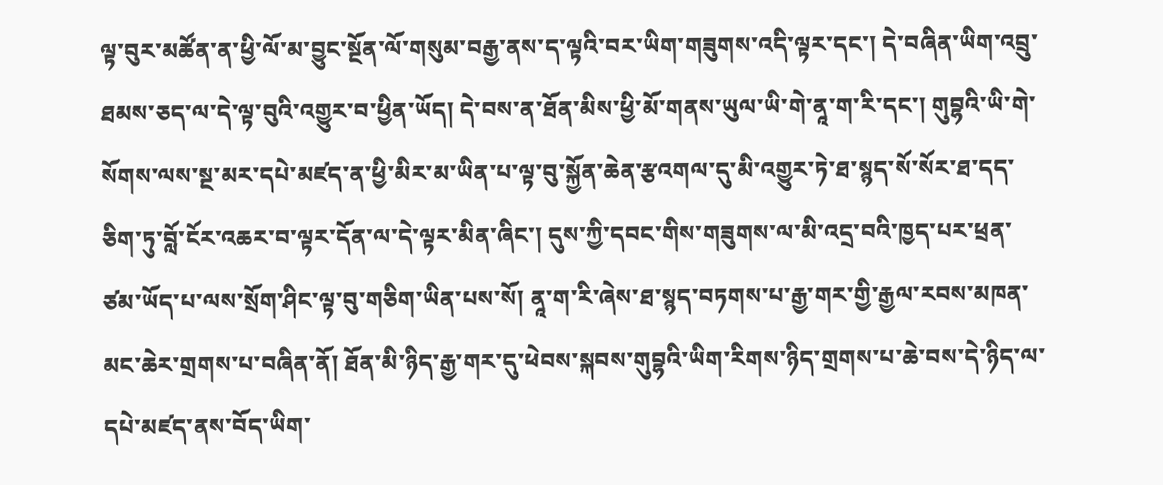ལྟ་བུར་མཚོན་ན་ཕྱི་ལོ་མ་བྱུང་སྔོན་ལོ་གསུམ་བརྒྱ་ནས་ད་ལྟའི་བར་ཡིག་གཟུགས་འདི་ལྟར་དང་། དེ་བཞིན་ཡིག་འབྲུ་ཐམས་ཅད་ལ་དེ་ལྟ་བུའི་འགྱུར་བ་ཕྱིན་ཡོད། དེ་བས་ན་ཐོན་མིས་ཕྱི་མོ་གནས་ཡུལ་ཡི་གེ་ནཱ་ག་རི་དང་། གུབྷའི་ཡི་གེ་སོགས་ལས་སྔ་མར་དཔེ་མཛད་ན་ཕྱི་མིར་མ་ཡིན་པ་ལྟ་བུ་སྐྱོན་ཆེན་རྩའགལ་དུ་མི་འགྱུར་ཏེ་ཐ་སྙད་སོ་སོར་ཐ་དད་ཅིག་ཏུ་བློ་ངོར་འཆར་བ་ལྟར་དོན་ལ་དེ་ལྟར་མིན་ཞིང་། དུས་ཀྱི་དབང་གིས་གཟུགས་ལ་མི་འདྲ་བའི་ཁྱད་པར་ཕྲན་ཙམ་ཡོད་པ་ལས་སྲོག་ཤིང་ལྟ་བུ་གཅིག་ཡིན་པས་སོ། ནཱ་ག་རི་ཞེས་ཐ་སྙད་བཏགས་པ་རྒྱ་གར་གྱི་རྒྱལ་རབས་མཁན་མང་ཆེར་གྲགས་པ་བཞིན་ནོ། ཐོན་མི་ཉིད་རྒྱ་གར་དུ་ཕེབས་སྐབས་གུབྷའི་ཡིག་རིགས་ཉིད་གྲགས་པ་ཆེ་བས་དེ་ཉིད་ལ་དཔེ་མཛད་ནས་བོད་ཡིག་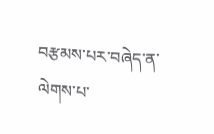བརྩམས་པར་བཞེད་ན་ལེགས་པ་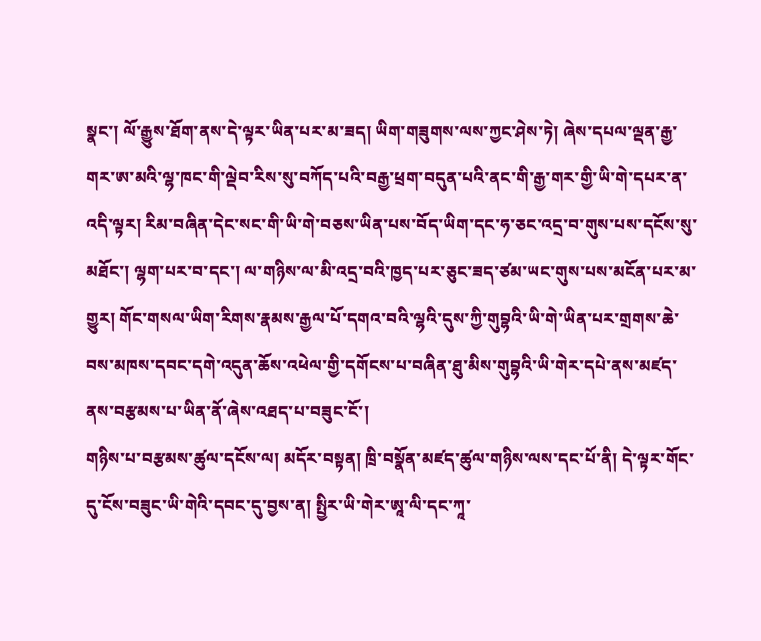སྣང་། ལོ་རྒྱུས་ཐོག་ནས་དེ་ལྟར་ཡིན་པར་མ་ཟད། ཡིག་གཟུགས་ལས་ཀྱང་ཤེས་ཏེ། ཞེས་དཔལ་ལྡན་རྒྱ་གར་ཨ་མའི་ལྷ་ཁང་གི་ལྡེབ་རིས་སུ་བཀོད་པའི་བརྒྱ་ཕྲག་བདུན་པའི་ནང་གི་རྒྱ་གར་གྱི་ཡི་གེ་དཔར་ན་འདི་ལྟར། རིམ་བཞིན་དེང་སང་གི་ཡི་གེ་བཅས་ཡིན་པས་བོད་ཡིག་དང་ཧ་ཅང་འདྲ་བ་གུས་པས་དངོས་སུ་མཐོང་། ལྷག་པར་བ་དང་། ལ་གཉིས་ལ་མི་འདྲ་བའི་ཁྱད་པར་ཅུང་ཟད་ཙམ་ཡང་གུས་པས་མངོན་པར་མ་གྱུར། གོང་གསལ་ཡིག་རིགས་རྣམས་རྒྱལ་པོ་དགའ་བའི་ལྷའི་དུས་ཀྱི་གུབྷའི་ཡི་གེ་ཡིན་པར་གྲགས་ཆེ་བས་མཁས་དབང་དགེ་འདུན་ཆོས་འཕེལ་གྱི་དགོངས་པ་བཞིན་ཐུ་མིས་གུབྷའི་ཡི་གེར་དཔེ་ནས་མཛད་ནས་བརྩམས་པ་ཡིན་ནོ་ཞེས་འཐད་པ་བཟུང་ངོ་།
གཉིས་པ་བརྩམས་ཚུལ་དངོས་ལ། མདོར་བསྟན། ཁྲི་བསྣོན་མཛད་ཚུལ་གཉིས་ལས་དང་པོ་ནི། དེ་ལྟར་གོང་དུ་ངོས་བཟུང་ཡི་གེའི་དབང་དུ་བྱས་ན། སྤྱིར་ཡི་གེར་ཨཱ་ལི་དང་ཀཱ་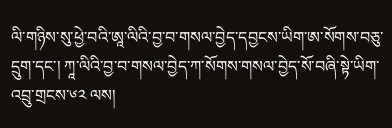ལི་གཉིས་སུ་ཕྱེ་བའི་ཨཱ་ལིའི་བྱ་བ་གསལ་བྱེད་དབྱངས་ཡིག་ཨ་སོགས་བཅུ་དྲུག་དང་། ཀཱ་ལིའི་བྱ་བ་གསལ་བྱེད་ཀ་སོགས་གསལ་བྱེད་སོ་བཞི་སྟེ་ཡིག་འབྲུ་གྲངས་༦༢ ལས།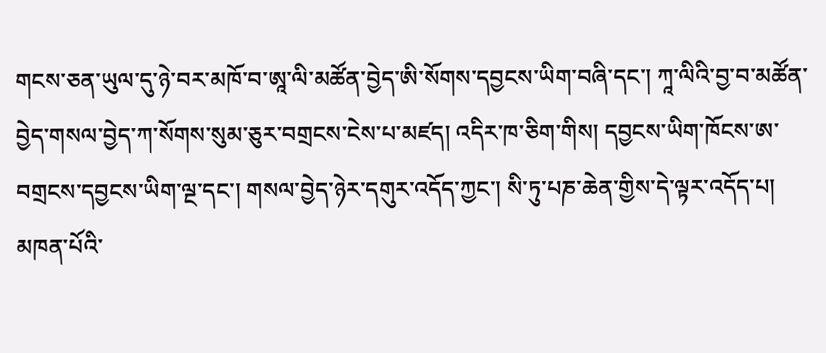གངས་ཅན་ཡུལ་དུ་ཉེ་བར་མཁོ་བ་ཨཱ་ལི་མཚོན་བྱེད་ཨི་སོགས་དབྱངས་ཡིག་བཞི་དང་། ཀཱ་ལིའི་བྱ་བ་མཚོན་བྱེད་གསལ་བྱེད་ཀ་སོགས་སུམ་ཅུར་བགྲངས་ངེས་པ་མཛད། འདིར་ཁ་ཅིག་གིས། དབྱངས་ཡིག་ཁོངས་ཨ་བགྲངས་དབྱངས་ཡིག་ལྔ་དང་། གསལ་བྱེད་ཉེར་དགུར་འདོད་ཀྱང་། སི་ཏུ་པཎ་ཆེན་གྱིས་དེ་ལྟར་འདོད་པ། མཁན་པོའི་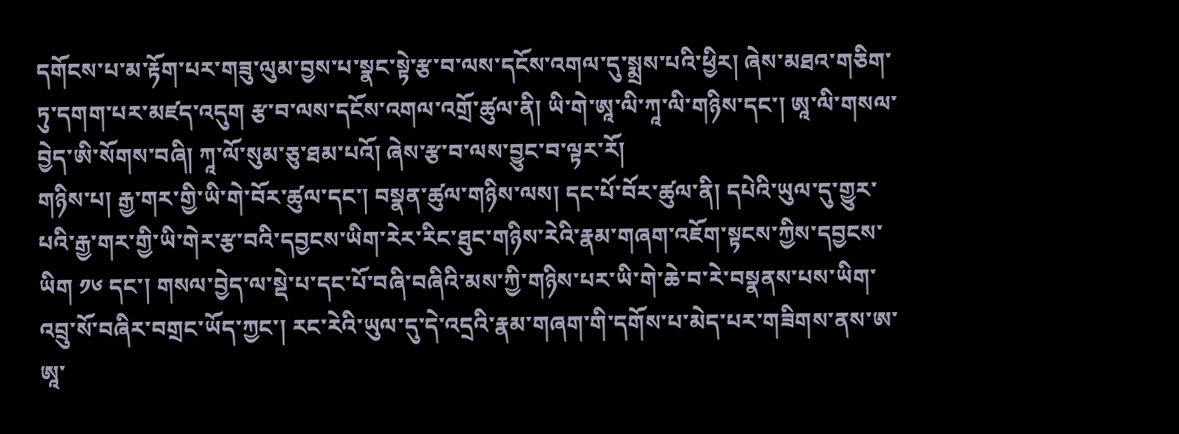དགོངས་པ་མ་རྟོག་པར་གཟུ་ལུམ་བྱས་པ་སྣང་སྟེ་རྩ་བ་ལས་དངོས་འགལ་དུ་སྨྲས་པའི་ཕྱིར། ཞེས་མཐའ་གཅིག་ཏུ་དགག་པར་མཛད་འདུག རྩ་བ་ལས་དངོས་འགལ་འགྲོ་ཚུལ་ནི། ཡི་གེ་ཨཱ་ལི་ཀཱ་ལི་གཉིས་དང་། ཨཱ་ལི་གསལ་བྱེད་ཨི་སོགས་བཞི། ཀཱ་ལོ་སུམ་ཅུ་ཐམ་པའོ། ཞེས་རྩ་བ་ལས་བྱུང་བ་ལྟར་རོ།
གཉིས་པ། རྒྱ་གར་གྱི་ཡི་གེ་བོར་ཚུལ་དང་། བསྣན་ཚུལ་གཉིས་ལས། དང་པོ་བོར་ཚུལ་ནི། དཔེའི་ཡུལ་དུ་གྱུར་པའི་རྒྱ་གར་གྱི་ཡི་གེར་རྩ་བའི་དབྱངས་ཡིག་རེར་རིང་ཐུང་གཉིས་རེའི་རྣམ་གཞག་འཇོག་སྟངས་ཀྱིས་དབྱངས་ཡིག ༡༦ དང་། གསལ་བྱེད་ལ་སྡེ་པ་དང་པོ་བཞི་བཞིའི་མས་ཀྱི་གཉིས་པར་ཡི་གེ་ཆེ་བ་རེ་བསྣནས་པས་ཡིག་འབྲུ་སོ་བཞིར་བགྲང་ཡོད་ཀྱང་། རང་རེའི་ཡུལ་དུ་དེ་འདྲའི་རྣམ་གཞག་གི་དགོས་པ་མེད་པར་གཟིགས་ནས་ཨ་ཨཱ་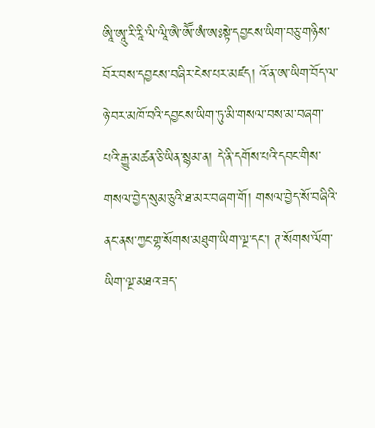ཨཱི་ཨཱུ་རི་རཱི་ལི་ལཱི་ཨཻ་ཨཽ་ཨཾ་ཨཿསྟེ་དབྱངས་ཡིག་བཅུ་གཉིས་བོར་བས་དབྱངས་བཞིར་ངེས་པར་མཛད། འོ་ན་ཨ་ཡིག་བོད་ལ་ཉེ་བར་མཁོ་བའི་དབྱངས་ཡིག་ཏུ་མི་གསལ་བས་མ་བཞག་པའི་རྒྱུ་མཚན་ཅི་ཡིན་སྙམ་ན། དེ་ནི་དགོས་པའི་དབང་གིས་གསལ་བྱེད་སུམ་ཅུའི་ཐ་མར་བཞག་གོ། གསལ་བྱེད་སོ་བཞིའི་ནང་ནས་ཀྱང་གྷ་སོགས་མཐུག་ཡིག་ལྔ་དང་། ཊ་སོགས་ལོག་ཡིག་ལྔ་མཐའ་ཟད་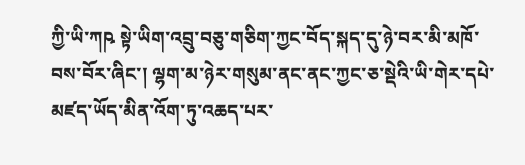ཀྱི་ཡི་ཀཥ སྟེ་ཡིག་འབྲུ་བཅུ་གཅིག་ཀྱང་བོད་སྐད་དུ་ཉེ་བར་མི་མཁོ་བས་བོར་ཞིང་། ལྷག་མ་ཉེར་གསུམ་ནང་ནང་ཀྱང་ཅ་སྡེའི་ཡི་གེར་དཔེ་མཛད་ཡོད་མིན་འོག་ཏུ་འཆད་པར་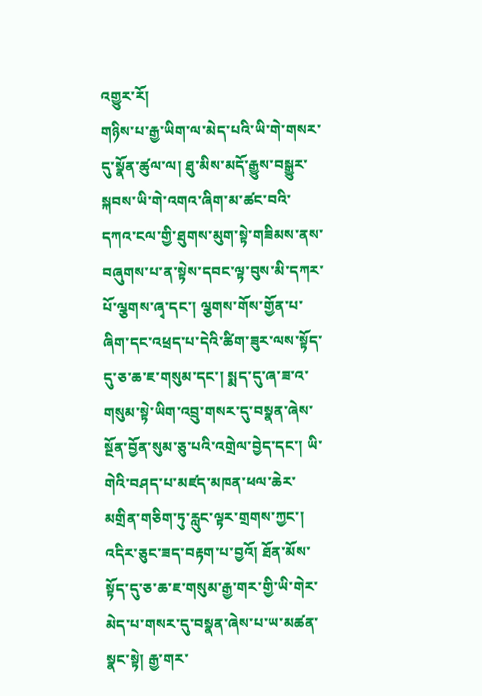འགྱུར་རོ།
གཉིས་པ་རྒྱ་ཡིག་ལ་མེད་པའི་ཡི་གེ་གསར་དུ་སྣོན་ཚུལ་ལ། ཐུ་མིས་མདོ་རྒྱུས་བསྒྱུར་སྐབས་ཡི་གེ་འགའ་ཞིག་མ་ཚང་བའི་དཀའ་ངལ་གྱི་ཐུགས་མུག་སྟེ་གཟིམས་ནས་བཞུགས་པ་ན་སྟེས་དབང་ལྟ་བུས་མི་དཀར་པོ་ལྕགས་ཞྭ་དང་། ལྕགས་གོས་གྱོན་པ་ཞིག་དང་འཕྲད་པ་དེའི་ཚིག་ཟུར་ལས་སྟོད་དུ་ཅ་ཆ་ཇ་གསུམ་དང་། སྨད་དུ་ཞ་ཟ་འ་གསུམ་སྟེ་ཡིག་འབྲུ་གསར་དུ་བསྣན་ཞེས་སྔོན་བྱོན་སུམ་ཅུ་པའི་འགྲེལ་བྱེད་དང་། ཡི་གེའི་བཤད་པ་མཛད་མཁན་ཕལ་ཆེར་མགྲིན་གཅིག་ཏུ་རླུང་ལྟར་གྲགས་ཀྱང་། འདིར་ཅུང་ཟད་བརྟག་པ་བྱའོ། ཐོན་མོས་སྟོད་དུ་ཅ་ཆ་ཇ་གསུམ་རྒྱ་གར་གྱི་ཡི་གེར་མེད་པ་གསར་དུ་བསྣན་ཞེས་པ་ཡ་མཚན་སྣང་སྟེ། རྒྱ་གར་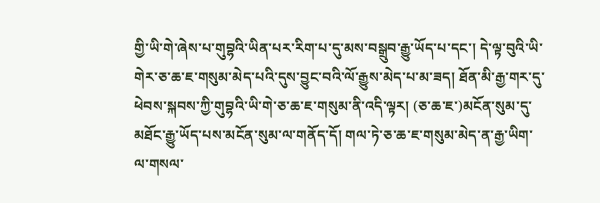གྱི་ཡི་གེ་ཞེས་པ་གུབྷའི་ཡིན་པར་རིག་པ་དུ་མས་བསྒྲུབ་རྒྱུ་ཡོད་པ་དང་། དེ་ལྟ་བུའི་ཡི་གེར་ཅ་ཆ་ཇ་གསུམ་མེད་པའི་དུས་བྱུང་བའི་ལོ་རྒྱུས་མེད་པ་མ་ཟད། ཐོན་མི་རྒྱ་གར་དུ་ཕེབས་སྐབས་ཀྱི་གུབྷའི་ཡི་གེ་ཅ་ཆ་ཇ་གསུམ་ནི་འདི་ལྟར། (ཅ་ཆ་ཇ་)མངོན་སུམ་དུ་མཐོང་རྒྱུ་ཡོད་པས་མངོན་སུམ་ལ་གནོད་དོ། གལ་ཏེ་ཅ་ཆ་ཇ་གསུམ་མེད་ན་རྒྱ་ཡིག་ལ་གསལ་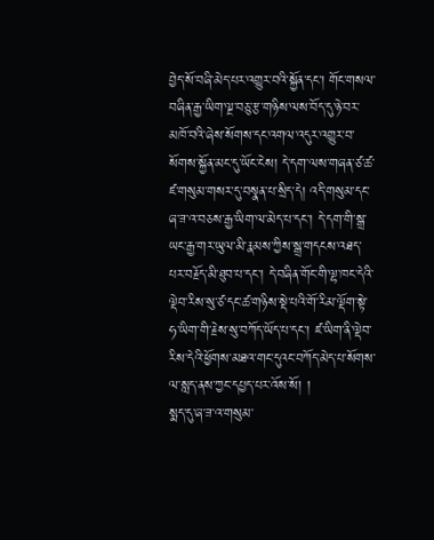བྱེད་སོ་བཞི་མེད་པར་འགྱུར་བའི་སྐྱོན་དང་། གོང་གསལ་བཞིན་རྒྱ་ཡིག་ལྔ་བཅུ་རྩ་གཉིས་ལས་བོད་དུ་ཉེ་བར་མཁོ་བའི་ཞེས་སོགས་དང་འགལ་འདུར་འགྱུར་བ་སོགས་སྐྱོན་མང་དུ་ཡོང་ངེས། དེ་དག་ལས་གཞན་ཙ་ཚ་ཛ་གསུམ་གསར་དུ་བསྣན་པ་སྲིད་དེ། འདི་གསུམ་དང་ཞ་ཟ་འ་བཅས་རྒྱ་ཡིག་ལ་མེད་པ་དང་། དེ་དག་གི་སྒྲ་ཡང་རྒྱ་གར་ཡུལ་མི་རྣམས་ཀྱིས་སྒྲ་གདངས་འཐད་པར་བརྗོད་མི་ཐུབ་པ་དང་། དེ་བཞིན་གོང་གི་ལྷ་ཁང་དེའི་ལྡེབ་རིས་སུ་ཙ་དང་ཚ་གཉིས་སྡེ་པའི་གོ་རིམ་ལྡོག་སྟེ་ཧ་ཡིག་གི་རྗེས་སུ་བཀོད་ཡོད་པ་དང་། ཛ་ཡིག་ནི་ལྡེབ་རིས་དེའི་ཕྱོགས་མཐའ་གང་དུའང་བཀོད་མེད་པ་སོགས་ལ་སླད་ནས་ཀྱང་དཔྱད་པར་འོས་སོ། །
སྨད་དུ་ཞ་ཟ་འ་གསུམ་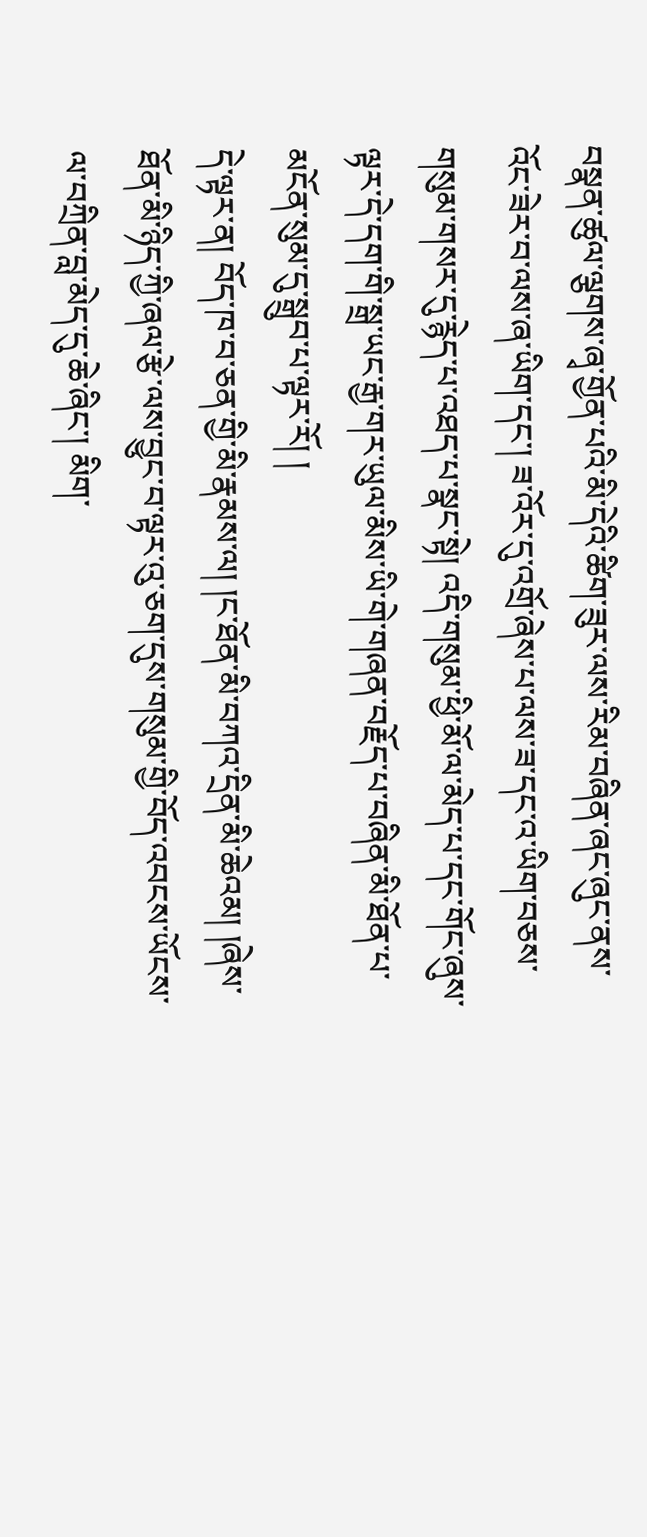བསྣན་ཚུལ་ལྕགས་ཞྭ་གྱོན་པའི་མི་དེའི་ཚིག་ཟུར་ལས་རིམ་བཞིན་ཞང་ཞུང་ནས་འོང་ཟེར་བ་ལས་ཞ་ཡིག་དང་། ཟ་འོར་དུ་འགྲོ་ཞེས་པ་ལས་ཟ་དང་འ་ཡིག་བཅས་གསུམ་གསར་དུ་རྙེད་པ་འཐད་པ་སྣང་སྟེ། འདི་གསུམ་ཕྱི་མོ་ལ་མེད་པ་དང་གོང་ཞུས་ལྟར་དེ་དག་གི་སྒྲ་ཡང་རྒྱ་གར་ཡུལ་མིས་ཡི་གེ་གཞན་བརྗོད་པ་བཞིན་མི་ཐོན་པ་མངོན་སུམ་དུ་སྒྲུབ་པ་ལྟར་རོ། །
དེ་ལྟར་ན། བོད་ཁ་བ་ཅན་གྱི་མི་རྣམས་ལ། །ང་ཐོན་མི་བཀའ་དྲིན་མི་ཆེའམ། །ཞེས་ཐོན་མི་ཉིད་ཀྱི་ཞལ་རྩེ་ལས་བྱུང་བ་ལྟར་འུ་ཅག་དུས་གསུམ་གྱི་བོད་འབངས་ཡོངས་ལ་བཀྲིན་བླ་མེད་དུ་ཆེ་ཞིང་། མིག་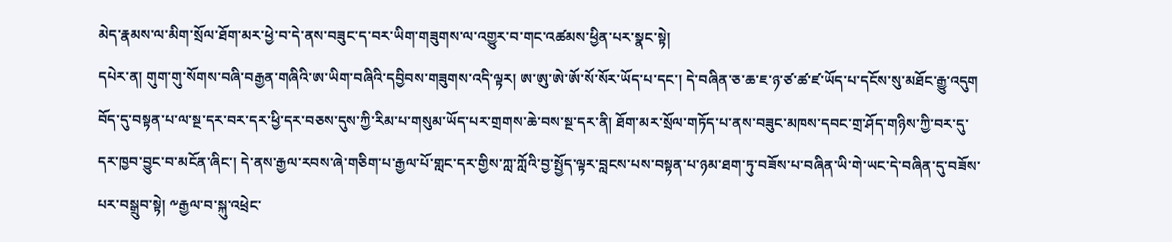མེད་རྣམས་ལ་མིག་སྲོལ་ཐོག་མར་ཕྱེ་བ་དེ་ནས་བཟུང་ད་བར་ཡིག་གཟུགས་ལ་འགྱུར་བ་གང་འཚམས་ཕྱིན་པར་སྣང་སྟེ།
དཔེར་ན། གུག་གུ་སོགས་བཞི་བརྒྱན་གཞིའི་ཨ་ཡིག་བཞིའི་དབྱིབས་གཟུགས་འདི་ལྟར། ཨ་ཨུ་ཨེ་ཨོ་སོ་སོར་ཡོད་པ་དང་། དེ་བཞིན་ཅ་ཆ་ཇ་ཉ་ཙ་ཚ་ཛ་ཡོད་པ་དངོས་སུ་མཐོང་རྒྱུ་འདུག བོད་དུ་བསྟན་པ་ལ་སྔ་དར་བར་དར་ཕྱི་དར་བཅས་དུས་ཀྱི་རིམ་པ་གསུམ་ཡོད་པར་གྲགས་ཆེ་བས་སྔ་དར་ནི། ཐོག་མར་སྲོལ་གཏོད་པ་ནས་བཟུང་མཁས་དབང་གྲ་ཤོད་གཉིས་ཀྱི་བར་དུ་དར་ཁྱབ་བྱུང་བ་མངོན་ཞིང་། དེ་ནས་རྒྱལ་རབས་ཞེ་གཅིག་པ་རྒྱལ་པོ་གླང་དར་གྱིས་ཀླ་ཀློའི་བྱ་སྤྱོད་ལྟར་བླངས་པས་བསྟན་པ་ཉམ་ཐག་ཏུ་བཟོས་པ་བཞིན་ཡི་གེ་ཡང་དེ་བཞིན་དུ་བཟོས་པར་བསྒྲུབ་སྟེ། ༸རྒྱལ་བ་སྐུ་འཕྲེང་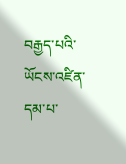བརྒྱད་པའི་ཡོངས་འཛིན་དམ་པ་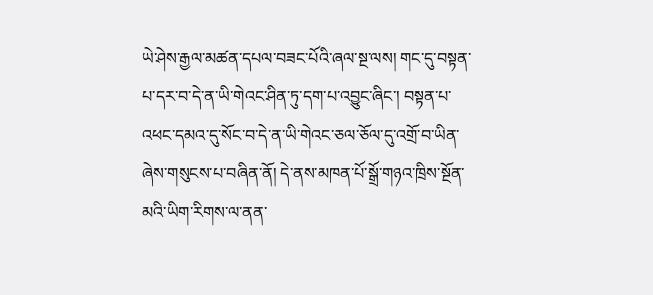ཡེ་ཤེས་རྒྱལ་མཚན་དཔལ་བཟང་པོའི་ཞལ་སྔ་ལས། གང་དུ་བསྟན་པ་དར་བ་དེ་ན་ཡི་གེའང་ཤིན་ཏུ་དག་པ་འབྱུང་ཞིང་། བསྟན་པ་འཕང་དམའ་དུ་སོང་བ་དེ་ན་ཡི་གེའང་ཅལ་ཅོལ་དུ་འགྲོ་བ་ཡིན་ཞེས་གསུངས་པ་བཞིན་ནོ། དེ་ནས་མཁན་པོ་སྒྲོ་གཉའ་ཁྲིས་སྔོན་མའི་ཡིག་རིགས་ལ་ནན་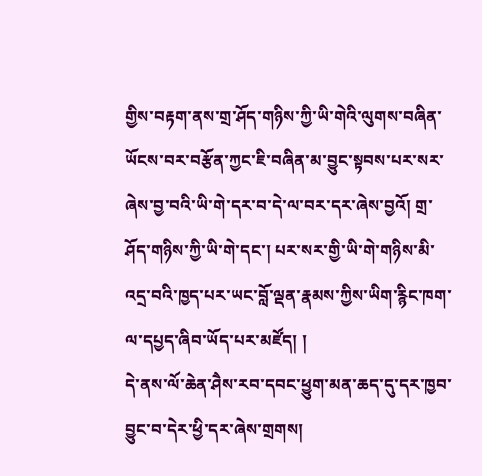གྱིས་བརྟག་ནས་གྲ་ཤོད་གཉིས་ཀྱི་ཡི་གེའི་ལུགས་བཞིན་ཡོངས་བར་བརྩོན་ཀྱང་ཇི་བཞིན་མ་བྱུང་སྟབས་པར་སར་ཞེས་བྱ་བའི་ཡི་གེ་དར་བ་དེ་ལ་བར་དར་ཞེས་བྱའོ། གྲ་ཤོད་གཉིས་ཀྱི་ཡི་གེ་དང་། པར་སར་གྱི་ཡི་གེ་གཉིས་མི་འདྲ་བའི་ཁྱད་པར་ཡང་བློ་ལྡན་རྣམས་ཀྱིས་ཡིག་རྙིང་ཁག་ལ་དཔྱད་ཞིབ་ཡོད་པར་མཛོད། །
དེ་ནས་ལོ་ཆེན་ཤཻས་རབ་དབང་ཕྱུག་མན་ཆད་དུ་དར་ཁྱབ་བྱུང་བ་དེར་ཕྱི་དར་ཞེས་གྲགས།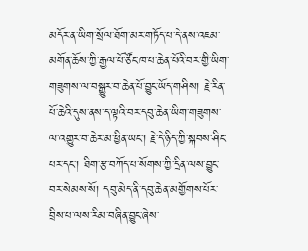མདོར་ན་ཡིག་སྲོལ་ཐོག་མར་གཏོད་པ་དེ་ནས་འཇམ་མགོན་ཆོས་ཀྱི་རྒྱལ་པོ་ཙོང་ཁ་པ་ཆེན་པོའི་བར་གྱི་ཡིག་གཟུགས་ལ་བསྒྱུར་བ་ཆེན་པོ་བྱུང་ཡོད་གཤིས། རྗེ་རིན་པོ་ཆེའི་དུས་ནས་ད་ལྟའི་བར་དབུ་ཆེན་ཡིག་གཟུགས་ལ་འགྱུར་བ་ཆེར་མ་ཕྱིན་ཡང་། རྗེ་དེ་ཉིད་ཀྱི་སྐབས་ཤིང་པར་དང་། ཐིག་རྩ་བཀོད་པ་སོགས་ཀྱི་དྲིན་ལས་བྱུང་བར་སེམས་སོ། དབུ་མེད་ནི་དབུ་ཆེན་མགྱོགས་པོར་བྲིས་པ་ལས་རིམ་བཞིན་བྱུང་ཞེས་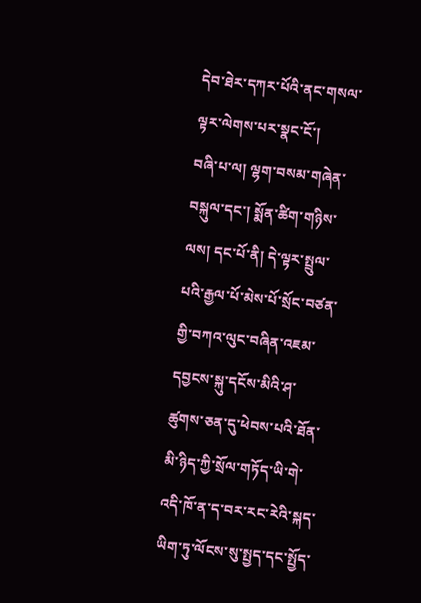དེབ་ཐེར་དཀར་པོའི་ནང་གསལ་ལྟར་ལེགས་པར་སྣང་ངོ་།
བཞི་པ་ལ། ལྷག་བསམ་གཞེན་བསྐུལ་དང་། སྨོན་ཚིག་གཉིས་ལས། དང་པོ་ནི། དེ་ལྟར་སྤྲུལ་པའི་རྒྱལ་པོ་མེས་པོ་སྲོང་བཙན་གྱི་བཀའ་ལུང་བཞིན་འཇམ་དབྱངས་སྐུ་དངོས་མིའི་ཤ་ཚུགས་ཅན་དུ་ཕེབས་པའི་ཐོན་མི་ཉིད་ཀྱི་སྲོལ་གཏོད་ཡི་གེ་འདི་ཁོ་ན་ད་བར་རང་རེའི་སྐད་ཡིག་ཏུ་ལོངས་སུ་སྤྱད་དང་སྤྱོད་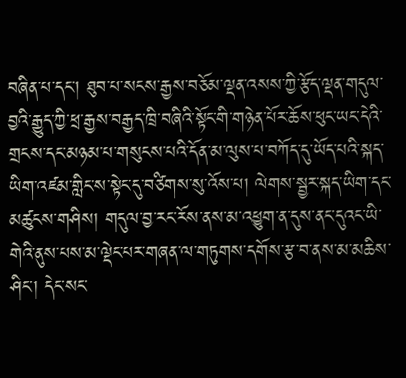བཞིན་པ་དང་། ཐུབ་པ་སངས་རྒྱས་བཅོམ་ལྡན་འསས་ཀྱི་རྩོད་ལྡན་གདུལ་བྱའི་རྒྱུད་ཀྱི་ཕྲ་རྒྱས་བརྒྱད་ཁྲི་བཞིའི་སྟོང་གི་གཉེན་པོར་ཆོས་ཕུང་ཡང་དེའི་གྲངས་དང་མཉམ་པ་གསུངས་པའི་དོན་མ་ལུས་པ་བཀོད་དུ་ཡོད་པའི་སྐད་ཡིག་འཛམ་གླིང་ས་སྟེང་དུ་བཙིགས་སུ་འོས་པ། ལེགས་སྦྱར་སྐད་ཡིག་དང་མཚུངས་གཤིས། གདུལ་བྱ་རང་རོས་ནས་མ་འཕྱུག་ན་དུས་ནང་དུའང་ཡི་གེའི་ནུས་པས་མ་ལྡེང་པར་གཞན་ལ་གཏུགས་དགོས་རྩ་བ་ནས་མ་མཆིས་ཤིང་། དེང་སང་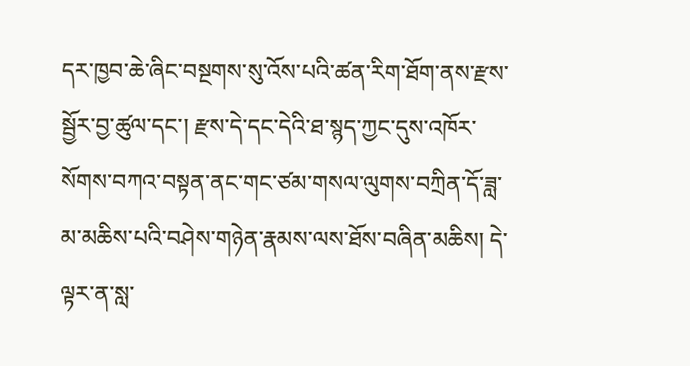དར་ཁྱབ་ཆེ་ཞིང་བསྔགས་སུ་འོས་པའི་ཚན་རིག་ཐོག་ནས་རྫས་སྦྱོར་བྱ་ཚུལ་དང་། རྫས་དེ་དང་དེའི་ཐ་སྙད་ཀྱང་དུས་འཁོར་སོགས་བཀའ་བསྟན་ནང་གང་ཙམ་གསལ་ལུགས་བཀྲིན་དོ་ཟླ་མ་མཆིས་པའི་བཤེས་གཉེན་རྣམས་ལས་ཐོས་བཞིན་མཆིས། དེ་ལྟར་ན་སླ་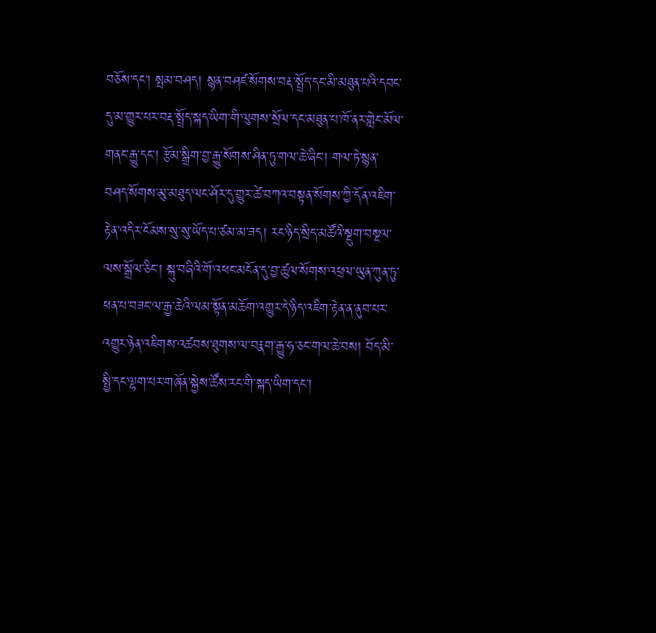བཅོས་དང་། སྤམ་བཤད། སྙན་བཤཛ་སོགས་བརྡ་སྤྲོད་དང་མི་མཐུན་པའི་དབང་དུ་མ་གྱུར་པར་བརྡ་སྤྲོད་སྐད་ཡིག་གི་ལུགས་སྲོལ་དང་མཐུན་པ་ཁོ་ནར་གླེང་མོལ་གནང་རྒྱུ་དང་། རྩོམ་སྒྲིག་བྱ་རྒྱུ་སོགས་ཤིན་ཏུ་གལ་ཆེ་ཞིང་། གལ་ཏེ་སྙན་བཤད་སོགས་མུ་མཐུད་ལང་ཤོར་དུ་གྱུར་ཚེ་བཀའ་བསྟན་སོགས་ཀྱི་དོན་འཇིག་རྟེན་འདིར་ངོམས་སུ་སུ་ཡོད་པ་ཙམ་མ་ཟད། རང་ཉིད་སྲིད་མཚོའི་སྔུག་བསྔལ་ལས་སྒྲོལ་ཅིང་། སྐུ་བཞིའི་གོ་འཕང་མངོན་དུ་བྱ་ཚུལ་སོགས་འཕྲལ་ཡུན་ཀུན་ཏུ་ཕན་པ་བཟང་ལ་རྒྱ་ཆེའི་ལམ་སྟོན་མཆོག་འགྱུར་དེ་ཉིད་འཇིག་རྟེན་ན་ནུབ་པར་འགྱུར་ཉེན་འཇིགས་འཚབས་ཐུགས་ལ་བརྣག་རྒྱུ་ཧ་ཅང་གལ་ཆེ་བས། བོད་མི་སྤྱི་དང་ལྷག་པར་གཞོན་སྐྱེས་ཚོས་རང་གི་སྐད་ཡིག་དང་།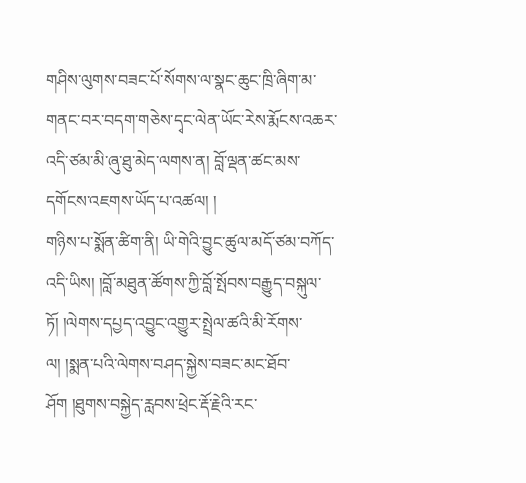གཤིས་ལུགས་བཟང་པོ་སོགས་ལ་སྣང་ཆུང་ཁྲི་ཞིག་མ་གནང་བར་བདག་གཅེས་དྭང་ལེན་ཡོང་རེས་རྨོངས་འཆར་འདི་ཙམ་མི་ཞུ་ཐུ་མེད་ལགས་ན། བློ་ལྡན་ཚང་མས་དགོངས་འཇགས་ཡོད་པ་འཚལ། །
གཉིས་པ་སྨོན་ཚིག་ནི། ཡི་གེའི་བྱུང་ཚུལ་མདོ་ཙམ་བཀོད་འདི་ཡིས། །བློ་མཐུན་ཚོགས་ཀྱི་བློ་སྤོབས་བརྒྱུད་བསྐུལ་ཏོ། །ལེགས་དཔྱད་འབྱུང་འགྱུར་སྤྲེལ་ཚའི་མི་རོགས་ལ། །སྨན་པའི་ལེགས་བཤད་སྐྱེས་བཟང་མང་ཐོབ་ཤོག །ཐུགས་བསྐྱེད་རླབས་ཕྲེང་རྡོ་རྗེའི་རང་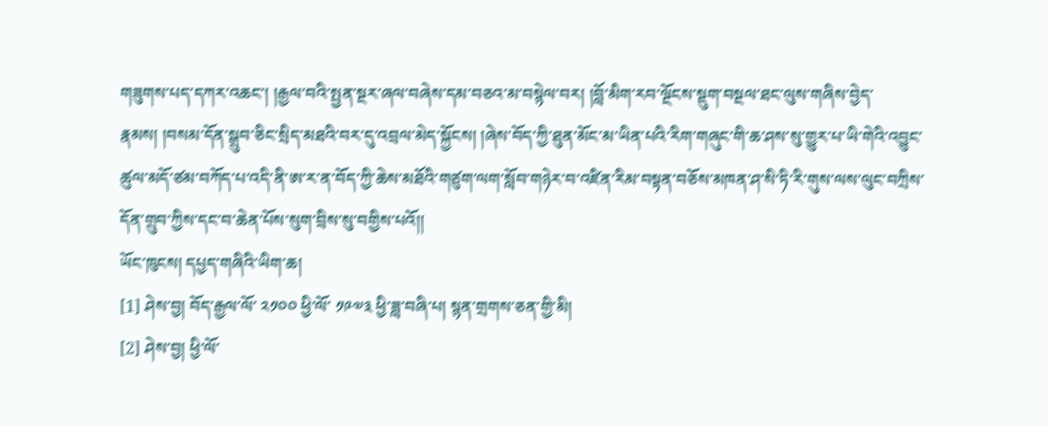གཟུགས་པད་དཀར་འཆང་། །རྒྱལ་བའི་སྤྱན་སྔར་ཞལ་བཞེས་དམ་བཅའ་མ་བསྙེལ་བར། །བློ་མིག་རབ་ལྔོངས་སྡུག་བསྔལ་ཐང་ལུས་གཞིས་བྱེད་རྣམས། །བསམ་དོན་སྒྲུབ་ཅིང་སྲིད་མཐའི་བར་དུ་འབྲལ་མེད་སྐྱོངས། །ཞེས་བོད་ཀྱི་ཐུན་མོང་མ་ཡིན་པའི་རིག་གཞུང་གི་ཆ་ཤས་སུ་གྱུར་པ་ཡི་གེའི་འབྱུང་ཚུལ་མདོ་ཙམ་བཀོད་པ་འདི་ནི་ཨ་ར་ན་བོད་ཀྱི་ཆེས་མཐོའི་གཙུག་ལག་སློབ་གཉེར་བ་འཛིན་རིམ་བསྟན་བཅོས་མཁན་ཤ་སི་ཏི་རི་གུས་ལས་ལུང་བཀྲིས་དོན་གྲུབ་ཀྱིས་དང་བ་ཆེན་པོས་སུག་བྲིས་སུ་བགྱིས་པའོ།།
ཡོང་ཁུངས། དཔྱད་གཞིའི་ཡིག་ཆ།
[1] ཤེས་བྱ། བོད་རྒྱལ་ལོ་ ༢༡༠༠ ཕྱི་ལོ་ ༡༩༧༣ ཕྱི་ཟླ་བཞི་པ། སྙན་གྲགས་ཅན་གྱི་མི།
[2] ཤེས་བྱ། ཕྱི་ལོ་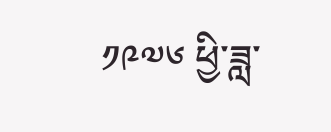༡༩༧༦ ཕྱི་ཟླ་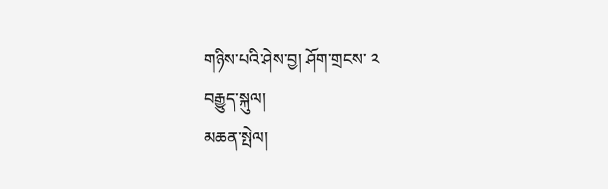གཉིས་པའི་ཤེས་བྱ། ཤོག་གྲངས་ ༢
བརྒྱུད་སྐུལ།
མཆན་སྤེལ།